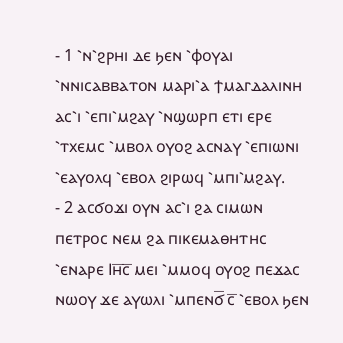- 1 ⳿ⲛ⳿ϩⲣⲏⲓ ⲇⲉ ϧⲉⲛ ⳿ⲫⲟⲩⲁⲓ ⳿ⲛⲛⲓⲥⲁⲃⲃⲁⲧⲟⲛ ⲙⲁⲣⲓ⳿ⲁ ϯⲙⲁⲅⲇⲁⲗⲓⲛⲏ ⲁⲥ⳿ⲓ ⳿ⲉⲡⲓ⳿ⲙϩⲁⲩ ⳿ⲛϣⲱⲣⲡ ⲉⲧⲓ ⲉⲣⲉ ⳿ⲧⲭⲉⲙⲥ ⳿ⲙⲃⲟⲗ ⲟⲩⲟϩ ⲁⲥⲛⲁⲩ ⳿ⲉⲡⲓⲱⲛⲓ ⳿ⲉⲁⲩⲟⲗϥ ⳿ⲉⲃⲟⲗ ϩⲓⲣⲱϥ ⳿ⲙⲡⲓ⳿ⲙϩⲁⲩ.
- 2 ⲁⲥϭⲟϫⲓ ⲟⲩⲛ ⲁⲥ⳿ⲓ ϩⲁ ⲥⲓⲙⲱⲛ ⲡⲉⲧⲣⲟⲥ ⲛⲉⲙ ϩⲁ ⲡⲓⲕⲉⲙⲁⲑⲏⲧⲏⲥ ⳿ⲉⲛⲁⲣⲉ Ⲓⲏ̅ⲥ̅ ⲙⲉⲓ ⳿ⲙⲙⲟϥ ⲟⲩⲟϩ ⲡⲉϫⲁⲥ ⲛⲱⲟⲩ ϫⲉ ⲁⲩⲱⲗⲓ ⳿ⲙⲡⲉⲛϭ̅ ⲥ̅ ⳿ⲉⲃⲟⲗ ϧⲉⲛ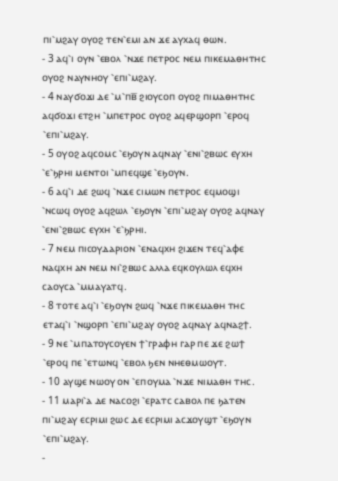ⲡⲓ⳿ⲙϩⲁⲩ ⲟⲩⲟϩ ⲧⲉⲛ⳿ⲉⲙⲓ ⲁⲛ ϫⲉ ⲁⲩⲭⲁϥ ⲑⲱⲛ.
- 3 ⲁϥ⳿ⲓ ⲟⲩⲛ ⳿ⲉⲃⲟⲗ ⳿ⲛϫⲉ ⲡⲉⲧⲣⲟⲥ ⲛⲉⲙ ⲡⲓⲕⲉⲙⲁⲑⲏⲧⲏⲥ ⲟⲩⲟϩ ⲛⲁⲩⲛⲏⲟⲩ ⳿ⲉⲡⲓ⳿ⲙϩⲁⲩ.
- 4 ⲛⲁⲩϭⲟϫⲓ ⲇⲉ ⳿ⲙ⳿ⲡⲃ̅ ϩⲓⲟⲩⲥⲟⲡ ⲟⲩⲟϩ ⲡⲓⲙⲁⲑⲏⲧⲏⲥ ⲁϥϭⲟϫⲓ ⲉⲧϩⲏ ⳿ⲙⲡⲉⲧⲣⲟⲥ ⲟⲩⲟϩ ⲁϥⲉⲣϣⲟⲣⲡ ⳿ⲉⲣⲟϥ ⳿ⲉⲡⲓ⳿ⲙϩⲁⲩ.
- 5 ⲟⲩⲟϩ ⲁϥⲥⲟⲙⲥ ⳿ⲉϧⲟⲩⲛ ⲁϥⲛⲁⲩ ⳿ⲉⲛⲓ⳿ϩⲃⲱⲥ ⲉⲩⲭⲏ ⳿ⲉ⳿ϧⲣⲏⲓ ⲙⲉⲛⲧⲟⲓ ⳿ⲙⲡⲉϥϣⲉ ⳿ⲉϧⲟⲩⲛ.
- 6 ⲁϥ⳿ⲓ ⲇⲉ ϩⲱϥ ⳿ⲛϫⲉ ⲥⲓⲙⲱⲛ ⲡⲉⲧⲣⲟⲥ ⲉϥⲙⲟϣⲓ ⳿ⲛⲥⲱϥ ⲟⲩⲟϩ ⲁϥϩⲱⲗ ⳿ⲉϧⲟⲩⲛ ⳿ⲉⲡⲓ⳿ⲙϩⲁⲩ ⲟⲩⲟϩ ⲁϥⲛⲁⲩ ⳿ⲉⲛⲓ⳿ϩⲃⲱⲥ ⲉⲩⲭⲏ ⳿ⲉ⳿ϧⲣⲏⲓ.
- 7 ⲛⲉⲙ ⲡⲓⲥⲟⲩⲇⲁⲣⲓⲟⲛ ⳿ⲉⲛⲁϥⲭⲏ ϩⲓϫⲉⲛ ⲧⲉϥ⳿ⲁⲫⲉ ⲛⲁϥⲭⲏ ⲁⲛ ⲛⲉⲙ ⲛⲓ⳿ϩⲃⲱⲥ ⲁⲗⲗⲁ ⲉϥⲕⲟⲩⲗⲱⲗ ⲉϥⲭⲏ ⲥⲁⲟⲩⲥⲁ ⳿ⲙⲙⲁⲩⲁⲧϥ.
- 8 ⲧⲟⲧⲉ ⲁϥ⳿ⲓ ⳿ⲉϧⲟⲩⲛ ϩⲱϥ ⳿ⲛϫⲉ ⲡⲓⲕⲉⲙⲁⲑⲏ ⲧⲏⲥ ⲉⲧⲁϥ⳿ⲓ ⳿ⲛϣⲟⲣⲡ ⳿ⲉⲡⲓ⳿ⲙϩⲁⲩ ⲟⲩⲟϩ ⲁϥⲛⲁⲩ ⲁϥⲛⲁϩϯ.
- 9 ⲛⲉ ⳿ⲙⲡⲁⲧⲟⲩⲥⲟⲩⲉⲛ ϯ⳿ⲅⲣⲁⲫⲏ ⲅⲁⲣ ⲡⲉ ϫⲉ ϩⲱϯ ⳿ⲉⲣⲟϥ ⲡⲉ ⳿ⲉⲧⲱⲛϥ ⳿ⲉⲃⲟⲗ ϧⲉⲛ ⲛⲏⲉⲑⲙⲱⲟⲩⲧ.
- 10 ⲁⲩϣⲉ ⲛⲱⲟⲩ ⲟⲛ ⳿ⲉⲡⲟⲩⲙⲁ ⳿ⲛϫⲉ ⲛⲓⲙⲁⲑⲏ ⲧⲏⲥ.
- 11 ⲙⲁⲣⲓ⳿ⲁ ⲇⲉ ⲛⲁⲥⲟϩⲓ ⳿ⲉⲣⲁⲧⲥ ⲥⲁⲃⲟⲗ ⲡⲉ ϧⲁⲧⲉⲛ ⲡⲓ⳿ⲙϩⲁⲩ ⲉⲥⲣⲓⲙⲓ ϩⲱⲥ ⲇⲉ ⲉⲥⲣⲓⲙⲓ ⲁⲥϫⲟⲩϣⲧ ⳿ⲉϧⲟⲩⲛ ⳿ⲉⲡⲓ⳿ⲙϩⲁⲩ.
-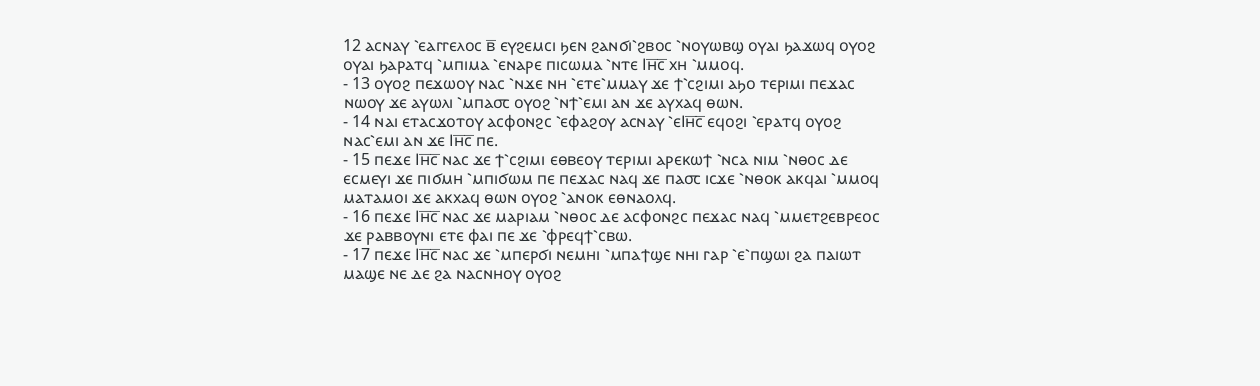12 ⲁⲥⲛⲁⲩ ⳿ⲉⲁⲅⲅⲉⲗⲟⲥ ⲃ̅ ⲉⲩϩⲉⲙⲥⲓ ϧⲉⲛ ϩⲁⲛϭⲓ⳿ϩⲃⲟⲥ ⳿ⲛⲟⲩⲱⲃϣ ⲟⲩⲁⲓ ϧⲁϫⲱϥ ⲟⲩⲟϩ ⲟⲩⲁⲓ ϧⲁⲣⲁⲧϥ ⳿ⲙⲡⲓⲙⲁ ⳿ⲉⲛⲁⲣⲉ ⲡⲓⲥⲱⲙⲁ ⳿ⲛⲧⲉ Ⲓⲏ̅ⲥ̅ ⲭⲏ ⳿ⲙⲙⲟϥ.
- 13 ⲟⲩⲟϩ ⲡⲉϫⲱⲟⲩ ⲛⲁⲥ ⳿ⲛϫⲉ ⲛⲏ ⳿ⲉⲧⲉ⳿ⲙⲙⲁⲩ ϫⲉ ϯ⳿ⲥϩⲓⲙⲓ ⲁϧⲟ ⲧⲉⲣⲓⲙⲓ ⲡⲉϫⲁⲥ ⲛⲱⲟⲩ ϫⲉ ⲁⲩⲱⲗⲓ ⳿ⲙⲡⲁ⳪ ⲟⲩⲟϩ ⳿ⲛϯ⳿ⲉⲙⲓ ⲁⲛ ϫⲉ ⲁⲩⲭⲁϥ ⲑⲱⲛ.
- 14 ⲛⲁⲓ ⲉⲧⲁⲥϫⲟⲧⲟⲩ ⲁⲥⲫⲟⲛϩⲥ ⳿ⲉⲫⲁϩⲟⲩ ⲁⲥⲛⲁⲩ ⳿ⲉⲒⲏ̅ⲥ̅ ⲉϥⲟϩⲓ ⳿ⲉⲣⲁⲧϥ ⲟⲩⲟϩ ⲛⲁⲥ⳿ⲉⲙⲓ ⲁⲛ ϫⲉ Ⲓⲏ̅ⲥ̅ ⲡⲉ.
- 15 ⲡⲉϫⲉ Ⲓⲏ̅ⲥ̅ ⲛⲁⲥ ϫⲉ ϯ⳿ⲥϩⲓⲙⲓ ⲉⲑⲃⲉⲟⲩ ⲧⲉⲣⲓⲙⲓ ⲁⲣⲉⲕⲱϯ ⳿ⲛⲥⲁ ⲛⲓⲙ ⳿ⲛⲑⲟⲥ ⲇⲉ ⲉⲥⲙⲉⲩⲓ ϫⲉ ⲡⲓϭⲙⲏ ⳿ⲙⲡⲓϭⲱⲙ ⲡⲉ ⲡⲉϫⲁⲥ ⲛⲁϥ ϫⲉ ⲡⲁ⳪ ⲓⲥϫⲉ ⳿ⲛⲑⲟⲕ ⲁⲕϥⲁⲓ ⳿ⲙⲙⲟϥ ⲙⲁⲧⲁⲙⲟⲓ ϫⲉ ⲁⲕⲭⲁϥ ⲑⲱⲛ ⲟⲩⲟϩ ⳿ⲁⲛⲟⲕ ⲉⲑⲛⲁⲟⲗϥ.
- 16 ⲡⲉϫⲉ Ⲓⲏ̅ⲥ̅ ⲛⲁⲥ ϫⲉ ⲙⲁⲣⲓⲁⲙ ⳿ⲛⲑⲟⲥ ⲇⲉ ⲁⲥⲫⲟⲛϩⲥ ⲡⲉϫⲁⲥ ⲛⲁϥ ⳿ⲙⲙⲉⲧϩⲉⲃⲣⲉⲟⲥ ϫⲉ ⲣⲁⲃⲃⲟⲩⲛⲓ ⲉⲧⲉ ⲫⲁⲓ ⲡⲉ ϫⲉ ⳿ⲫⲣⲉϥϯ⳿ⲥⲃⲱ.
- 17 ⲡⲉϫⲉ Ⲓⲏ̅ⲥ̅ ⲛⲁⲥ ϫⲉ ⳿ⲙⲡⲉⲣϭⲓ ⲛⲉⲙⲏⲓ ⳿ⲙⲡⲁϯϣⲉ ⲛⲏⲓ ⲅⲁⲣ ⳿ⲉ⳿ⲡϣⲱⲓ ϩⲁ ⲡⲁⲓⲱⲧ ⲙⲁϣⲉ ⲛⲉ ⲇⲉ ϩⲁ ⲛⲁⲥⲛⲏⲟⲩ ⲟⲩⲟϩ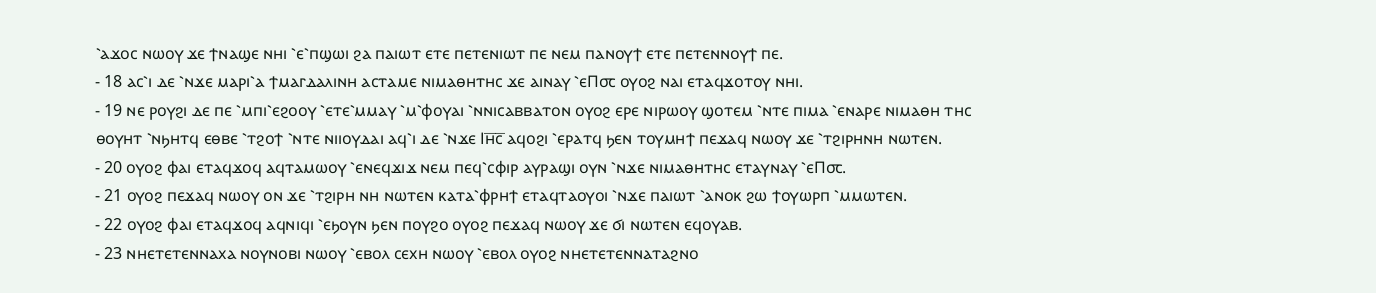⳿ⲁϫⲟⲥ ⲛⲱⲟⲩ ϫⲉ ϯⲛⲁϣⲉ ⲛⲏⲓ ⳿ⲉ⳿ⲡϣⲱⲓ ϩⲁ ⲡⲁⲓⲱⲧ ⲉⲧⲉ ⲡⲉⲧⲉⲛⲓⲱⲧ ⲡⲉ ⲛⲉⲙ ⲡⲁⲛⲟⲩϯ ⲉⲧⲉ ⲡⲉⲧⲉⲛⲛⲟⲩϯ ⲡⲉ.
- 18 ⲁⲥ⳿ⲓ ⲇⲉ ⳿ⲛϫⲉ ⲙⲁⲣⲓ⳿ⲁ ϯⲙⲁⲅⲇⲁⲗⲓⲛⲏ ⲁⲥⲧⲁⲙⲉ ⲛⲓⲙⲁⲑⲏⲧⲏⲥ ϫⲉ ⲁⲓⲛⲁⲩ ⳿ⲉⲠ⳪ ⲟⲩⲟϩ ⲛⲁⲓ ⲉⲧⲁϥϫⲟⲧⲟⲩ ⲛⲏⲓ.
- 19 ⲛⲉ ⲣⲟⲩϩⲓ ⲇⲉ ⲡⲉ ⳿ⲙⲡⲓ⳿ⲉϩⲟⲟⲩ ⳿ⲉⲧⲉ⳿ⲙⲙⲁⲩ ⳿ⲙ⳿ⲫⲟⲩⲁⲓ ⳿ⲛⲛⲓⲥⲁⲃⲃⲁⲧⲟⲛ ⲟⲩⲟϩ ⲉⲣⲉ ⲛⲓⲣⲱⲟⲩ ϣⲟⲧⲉⲙ ⳿ⲛⲧⲉ ⲡⲓⲙⲁ ⳿ⲉⲛⲁⲣⲉ ⲛⲓⲙⲁⲑⲏ ⲧⲏⲥ ⲑⲟⲩⲏⲧ ⳿ⲛϧⲏⲧϥ ⲉⲑⲃⲉ ⳿ⲧϩⲟϯ ⳿ⲛⲧⲉ ⲛⲓⲓⲟⲩⲇⲁⲓ ⲁϥ⳿ⲓ ⲇⲉ ⳿ⲛϫⲉ Ⲓⲏ̅ⲥ̅ ⲁϥⲟϩⲓ ⳿ⲉⲣⲁⲧϥ ϧⲉⲛ ⲧⲟⲩⲙⲏϯ ⲡⲉϫⲁϥ ⲛⲱⲟⲩ ϫⲉ ⳿ⲧϩⲓⲣⲏⲛⲏ ⲛⲱⲧⲉⲛ.
- 20 ⲟⲩⲟϩ ⲫⲁⲓ ⲉⲧⲁϥϫⲟϥ ⲁϥⲧⲁⲙⲱⲟⲩ ⳿ⲉⲛⲉϥϫⲓϫ ⲛⲉⲙ ⲡⲉϥ⳿ⲥⲫⲓⲣ ⲁⲩⲣⲁϣⲓ ⲟⲩⲛ ⳿ⲛϫⲉ ⲛⲓⲙⲁⲑⲏⲧⲏⲥ ⲉⲧⲁⲩⲛⲁⲩ ⳿ⲉⲠ⳪.
- 21 ⲟⲩⲟϩ ⲡⲉϫⲁϥ ⲛⲱⲟⲩ ⲟⲛ ϫⲉ ⳿ⲧϩⲓⲣⲏ ⲛⲏ ⲛⲱⲧⲉⲛ ⲕⲁⲧⲁ⳿ⲫⲣⲏϯ ⲉⲧⲁϥⲧⲁⲟⲩⲟⲓ ⳿ⲛϫⲉ ⲡⲁⲓⲱⲧ ⳿ⲁⲛⲟⲕ ϩⲱ ϯⲟⲩⲱⲣⲡ ⳿ⲙⲙⲱⲧⲉⲛ.
- 22 ⲟⲩⲟϩ ⲫⲁⲓ ⲉⲧⲁϥϫⲟϥ ⲁϥⲛⲓϥⲓ ⳿ⲉϧⲟⲩⲛ ϧⲉⲛ ⲡⲟⲩϩⲟ ⲟⲩⲟϩ ⲡⲉϫⲁϥ ⲛⲱⲟⲩ ϫⲉ ϭⲓ ⲛⲱⲧⲉⲛ ⲉϥⲟⲩⲁⲃ.
- 23 ⲛⲏⲉⲧⲉⲧⲉⲛⲛⲁⲭⲁ ⲛⲟⲩⲛⲟⲃⲓ ⲛⲱⲟⲩ ⳿ⲉⲃⲟⲗ ⲥⲉⲭⲏ ⲛⲱⲟⲩ ⳿ⲉⲃⲟⲗ ⲟⲩⲟϩ ⲛⲏⲉⲧⲉⲧⲉⲛⲛⲁⲧⲁϩⲛⲟ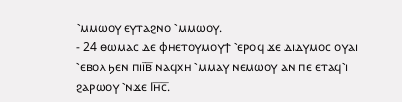⳿ⲙⲙⲱⲟⲩ ⲉⲩⲧⲁϩⲛⲟ ⳿ⲙⲙⲱⲟⲩ.
- 24 ⲑⲱⲙⲁⲥ ⲇⲉ ⲫⲏⲉⲧⲟⲩⲙⲟⲩϯ ⳿ⲉⲣⲟϥ ϫⲉ ⲇⲓⲇⲩⲙⲟⲥ ⲟⲩⲁⲓ ⳿ⲉⲃⲟⲗ ϧⲉⲛ ⲡⲓⲓ̅ⲃ̅ ⲛⲁϥⲭⲏ ⳿ⲙⲙⲁⲩ ⲛⲉⲙⲱⲟⲩ ⲁⲛ ⲡⲉ ⲉⲧⲁϥ⳿ⲓ ϩⲁⲣⲱⲟⲩ ⳿ⲛϫⲉ Ⲓⲏ̅ⲥ̅.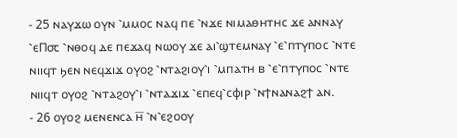- 25 ⲛⲁⲩϫⲱ ⲟⲩⲛ ⳿ⲙⲙⲟⲥ ⲛⲁϥ ⲡⲉ ⳿ⲛϫⲉ ⲛⲓⲙⲁⲑⲏⲧⲏⲥ ϫⲉ ⲁⲛⲛⲁⲩ ⳿ⲉⲠ⳪ ⳿ⲛⲑⲟϥ ⲇⲉ ⲡⲉϫⲁϥ ⲛⲱⲟⲩ ϫⲉ ⲁⲓ⳿ϣⲧⲉⲙⲛⲁⲩ ⳿ⲉ⳿ⲡⲧⲩⲡⲟⲥ ⳿ⲛⲧⲉ ⲛⲓⲓϥⲧ ϧⲉⲛ ⲛⲉϥϫⲓϫ ⲟⲩⲟϩ ⳿ⲛⲧⲁϩⲓⲟⲩ⳿ⲓ ⳿ⲙⲡⲁⲧⲏ ⲃ ⳿ⲉ⳿ⲡⲧⲩⲡⲟⲥ ⳿ⲛⲧⲉ ⲛⲓⲓϥⲧ ⲟⲩⲟϩ ⳿ⲛⲧⲁϩⲟⲩ⳿ⲓ ⳿ⲛⲧⲁϫⲓϫ ⳿ⲉⲡⲉϥ⳿ⲥⲫⲓⲣ ⳿ⲛϯⲛⲁⲛⲁϩϯ ⲁⲛ.
- 26 ⲟⲩⲟϩ ⲙⲉⲛⲉⲛⲥⲁ ⲏ̅ ⳿ⲛ⳿ⲉϩⲟⲟⲩ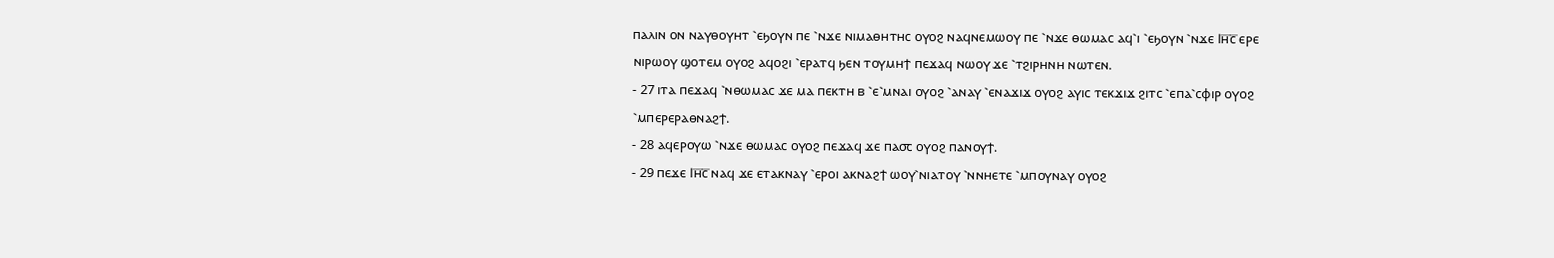ⲡⲁⲗⲓⲛ ⲟⲛ ⲛⲁⲩⲑⲟⲩⲏⲧ ⳿ⲉϧⲟⲩⲛ ⲡⲉ ⳿ⲛϫⲉ ⲛⲓⲙⲁⲑⲏⲧⲏⲥ ⲟⲩⲟϩ ⲛⲁϥⲛⲉⲙⲱⲟⲩ ⲡⲉ ⳿ⲛϫⲉ ⲑⲱⲙⲁⲥ ⲁϥ⳿ⲓ ⳿ⲉϧⲟⲩⲛ ⳿ⲛϫⲉ Ⲓⲏ̅ⲥ̅ ⲉⲣⲉ ⲛⲓⲣⲱⲟⲩ ϣⲟⲧⲉⲙ ⲟⲩⲟϩ ⲁϥⲟϩⲓ ⳿ⲉⲣⲁⲧϥ ϧⲉⲛ ⲧⲟⲩⲙⲏϯ ⲡⲉϫⲁϥ ⲛⲱⲟⲩ ϫⲉ ⳿ⲧϩⲓⲣⲏⲛⲏ ⲛⲱⲧⲉⲛ.
- 27 ⲓⲧⲁ ⲡⲉϫⲁϥ ⳿ⲛⲑⲱⲙⲁⲥ ϫⲉ ⲙⲁ ⲡⲉⲕⲧⲏ ⲃ ⳿ⲉ⳿ⲙⲛⲁⲓ ⲟⲩⲟϩ ⳿ⲁⲛⲁⲩ ⳿ⲉⲛⲁϫⲓϫ ⲟⲩⲟϩ ⲁⲩⲓⲥ ⲧⲉⲕϫⲓϫ ϩⲓⲧⲥ ⳿ⲉⲡⲁ⳿ⲥⲫⲓⲣ ⲟⲩⲟϩ ⳿ⲙⲡⲉⲣⲉⲣⲁⲑⲛⲁϩϯ.
- 28 ⲁϥⲉⲣⲟⲩⲱ ⳿ⲛϫⲉ ⲑⲱⲙⲁⲥ ⲟⲩⲟϩ ⲡⲉϫⲁϥ ϫⲉ ⲡⲁ⳪ ⲟⲩⲟϩ ⲡⲁⲛⲟⲩϯ.
- 29 ⲡⲉϫⲉ Ⲓⲏ̅ⲥ̅ ⲛⲁϥ ϫⲉ ⲉⲧⲁⲕⲛⲁⲩ ⳿ⲉⲣⲟⲓ ⲁⲕⲛⲁϩϯ ⲱⲟⲩ⳿ⲛⲓⲁⲧⲟⲩ ⳿ⲛⲛⲏⲉⲧⲉ ⳿ⲙⲡⲟⲩⲛⲁⲩ ⲟⲩⲟϩ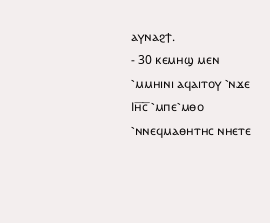ⲁⲩⲛⲁϩϯ.
- 30 ⲕⲉⲙⲏϣ ⲙⲉⲛ ⳿ⲙⲙⲏⲓⲛⲓ ⲁϥⲁⲓⲧⲟⲩ ⳿ⲛϫⲉ Ⲓⲏ̅ⲥ̅ ⳿ⲙⲡⲉ⳿ⲙⲑⲟ ⳿ⲛⲛⲉϥⲙⲁⲑⲏⲧⲏⲥ ⲛⲏⲉⲧⲉ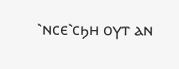⳿ⲛⲥⲉ⳿ⲥϧⲏ ⲟⲩⲧ ⲁⲛ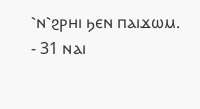⳿ⲛ⳿ϩⲣⲏⲓ ϧⲉⲛ ⲡⲁⲓϫⲱⲙ.
- 31 ⲛⲁⲓ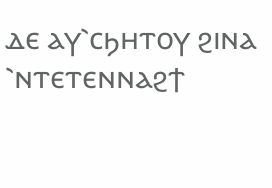ⲇⲉ ⲁⲩ⳿ⲥϧⲏⲧⲟⲩ ϩⲓⲛⲁ ⳿ⲛⲧⲉⲧⲉⲛⲛⲁϩϯ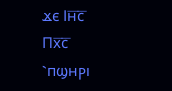ϫⲉ Ⲓⲏ̅ⲥ̅ Ⲡⲭ̅ⲥ̅ ⳿ⲡϣⲏⲣⲓ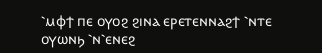⳿ⲙⲫϯ ⲡⲉ ⲟⲩⲟϩ ϩⲓⲛⲁ ⲉⲣⲉⲧⲉⲛⲛⲁϩϯ ⳿ⲛⲧⲉ ⲟⲩⲱⲛϧ ⳿ⲛ⳿ⲉⲛⲉϩ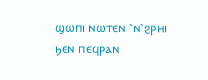ϣⲱⲡⲓ ⲛⲱⲧⲉⲛ ⳿ⲛ⳿ϩⲣⲏⲓ ϧⲉⲛ ⲡⲉϥⲣⲁⲛ